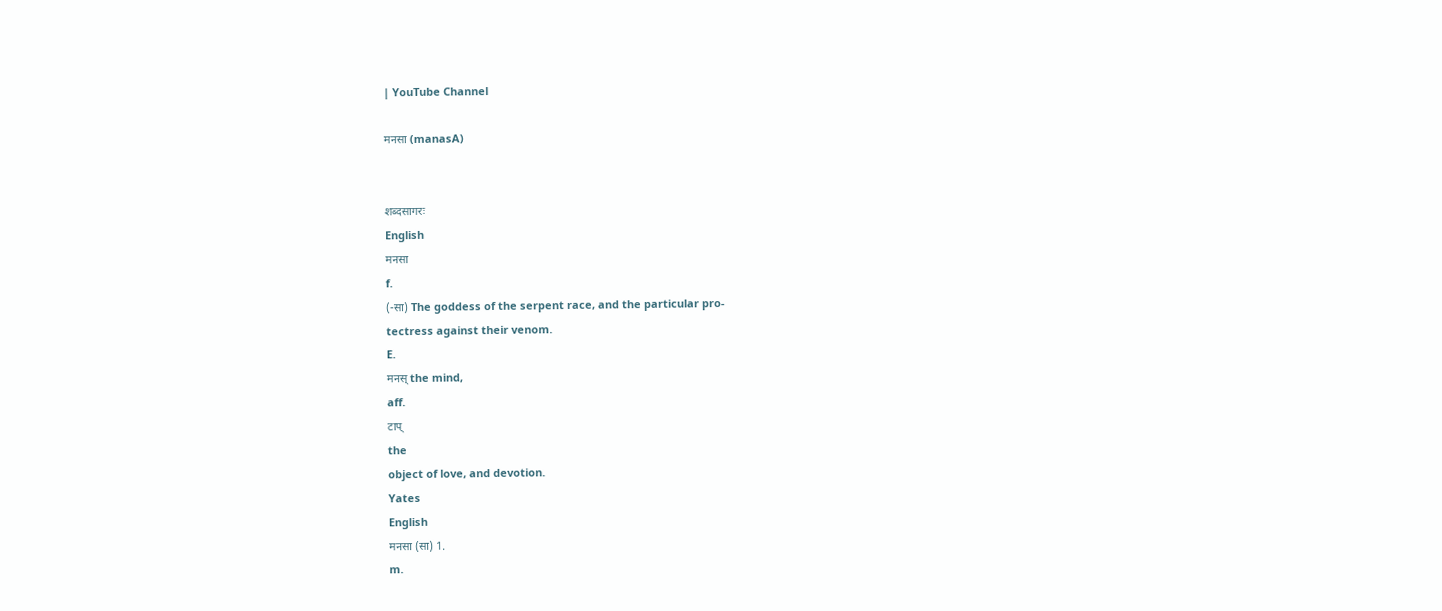| YouTube Channel

मनसा (manasA)


शब्दसागरः
English
मनसा
f.
(-सा) The goddess of the serpent race, and the particular pro-
tectress against their venom.
E.
मनस् the mind,
aff.
टाप्
the
object of love, and devotion.
Yates
English
मनसा (सा) 1.
m.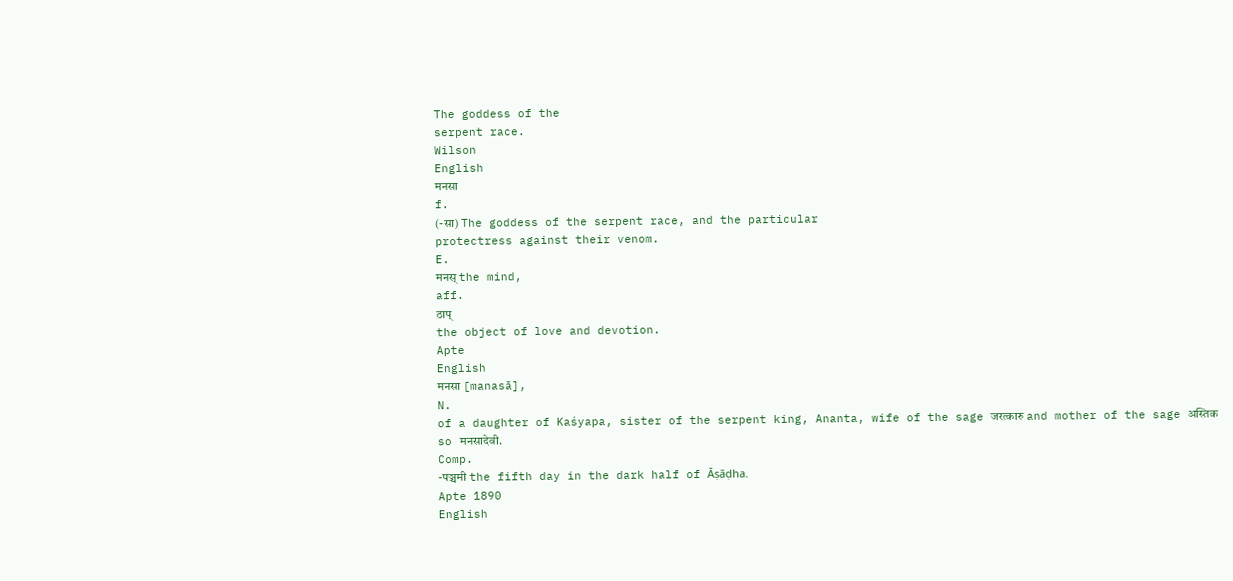The goddess of the
serpent race.
Wilson
English
मनसा
f.
(-सा) The goddess of the serpent race, and the particular
protectress against their venom.
E.
मनस् the mind,
aff.
ठाप्
the object of love and devotion.
Apte
English
मनसा [manasā],
N.
of a daughter of Kaśyapa, sister of the serpent king, Ananta, wife of the sage जरत्कारु and mother of the sage अस्तिक
so मनसादेवी.
Comp.
-पञ्चमी the fifth day in the dark half of Āṣāḍha.
Apte 1890
English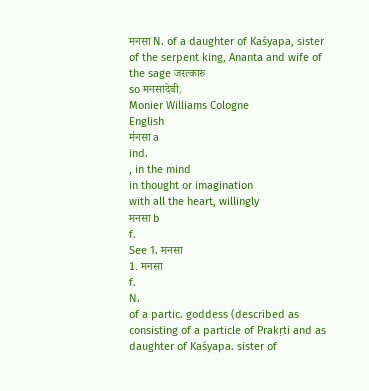मनसा N. of a daughter of Kaśyapa, sister of the serpent king, Ananta and wife of the sage जरत्कारु
so मनसादेवी.
Monier Williams Cologne
English
म॑नसा a
ind.
, in the mind
in thought or imagination
with all the heart, willingly
मनसा b
f.
See 1. मनसा
1. मनसा
f.
N.
of a partic. goddess (described as consisting of a particle of Prakṛti and as daughter of Kaśyapa. sister of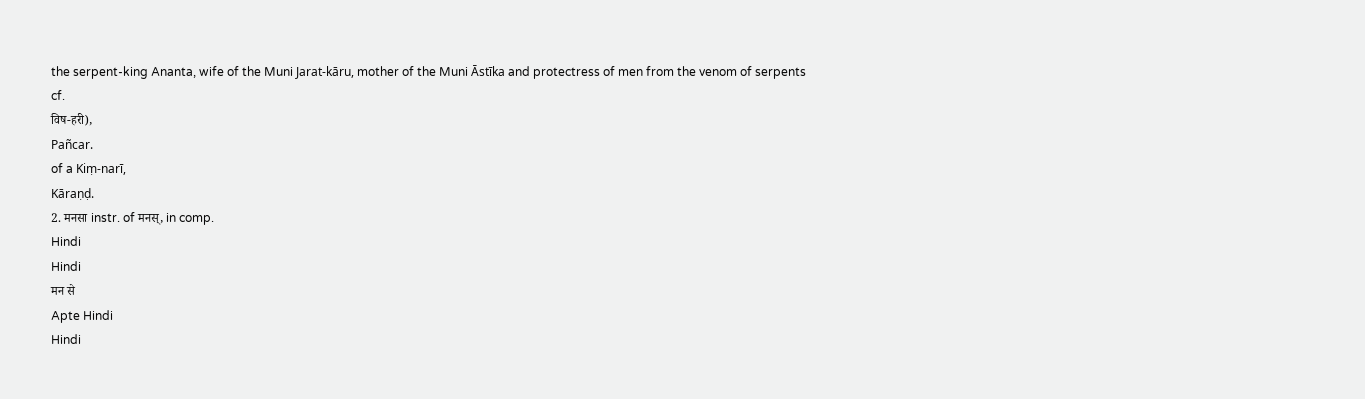the serpent-king Ananta, wife of the Muni Jarat-kāru, mother of the Muni Āstīka and protectress of men from the venom of serpents
cf.
विष-हरी),
Pañcar.
of a Kiṃ-narī,
Kāraṇḍ.
2. मनसा instr. of मनस्, in comp.
Hindi
Hindi
मन से
Apte Hindi
Hindi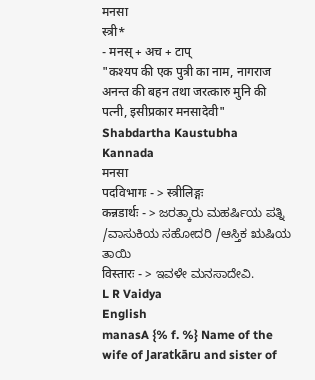मनसा
स्त्री*
- मनस् + अच + टाप्
"कश्यप की एक पुत्री का नाम, नागराज अनन्त की बहन तथा जरत्कारु मुनि की पत्नी, इसीप्रकार मनसादेवी"
Shabdartha Kaustubha
Kannada
मनसा
पदविभागः - > स्त्रीलिङ्गः
कन्नडार्थः - > ಜರತ್ಕಾರು ಮಹರ್ಷಿಯ ಪತ್ನಿ /ವಾಸುಕಿಯ ಸಹೋದರಿ /ಆಸ್ತಿಕ ಋಷಿಯ ತಾಯಿ
विस्तारः - > ಇವಳೇ ಮನಸಾದೇವಿ.
L R Vaidya
English
manasA {% f. %} Name of the wife of Jaratkāru and sister of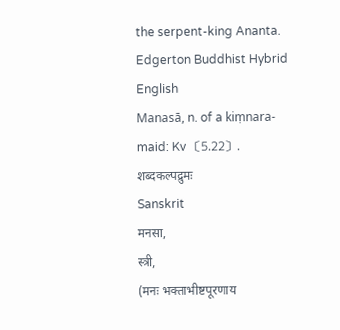the serpent-king Ananta.
Edgerton Buddhist Hybrid
English
Manasā, n. of a kiṃnara-maid: Kv 〔5.22〕.
शब्दकल्पद्रुमः
Sanskrit
मनसा,
स्त्री,
(मनः भक्ताभीष्टपूरणाय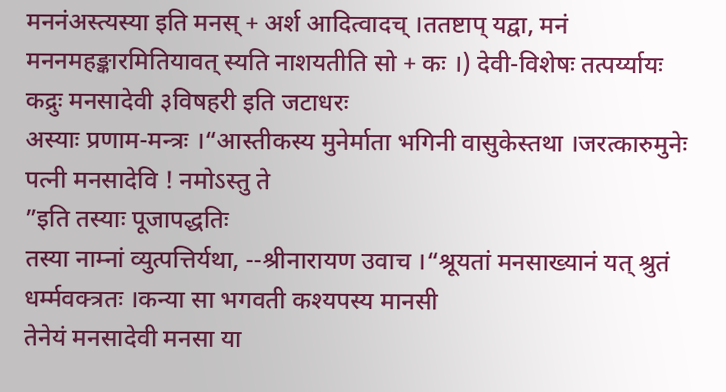मननंअस्त्यस्या इति मनस् + अर्श आदित्वादच् ।ततष्टाप् यद्वा, मनं मननमहङ्कारमितियावत् स्यति नाशयतीति सो + कः ।) देवी-विशेषः तत्पर्य्यायः कद्रुः मनसादेवी ३विषहरी इति जटाधरः
अस्याः प्रणाम-मन्त्रः ।“आस्तीकस्य मुनेर्माता भगिनी वासुकेस्तथा ।जरत्कारुमुनेः पत्नी मनसादेवि ! नमोऽस्तु ते
”इति तस्याः पूजापद्धतिः
तस्या नाम्नां व्युत्पत्तिर्यथा, --श्रीनारायण उवाच ।“श्रूयतां मनसाख्यानं यत् श्रुतं धर्म्मवक्त्रतः ।कन्या सा भगवती कश्यपस्य मानसी
तेनेयं मनसादेवी मनसा या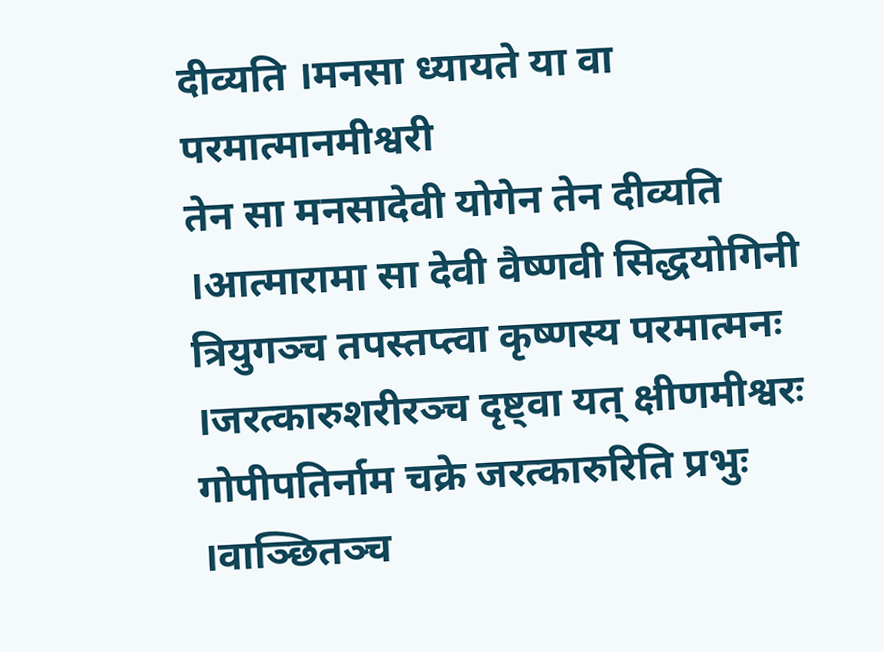दीव्यति ।मनसा ध्यायते या वा परमात्मानमीश्वरी
तेन सा मनसादेवी योगेन तेन दीव्यति ।आत्मारामा सा देवी वैष्णवी सिद्धयोगिनी
त्रियुगञ्च तपस्तप्त्वा कृष्णस्य परमात्मनः ।जरत्कारुशरीरञ्च दृष्ट्वा यत् क्षीणमीश्वरः
गोपीपतिर्नाम चक्रे जरत्कारुरिति प्रभुः ।वाञ्छितञ्च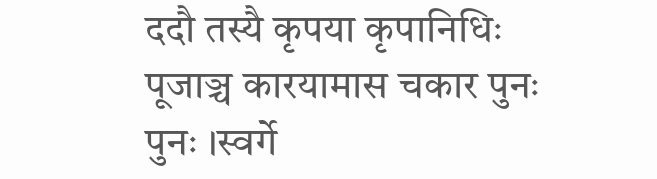ददौ तस्यै कृपया कृपानिधिः
पूजाञ्च कारयामास चकार पुनः पुनः ।स्वर्गे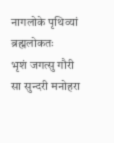नागलोके पृथिव्यां ब्रह्मलोकतः
भृशं जगत्सु गौरी सा सुन्दरी मनोहरा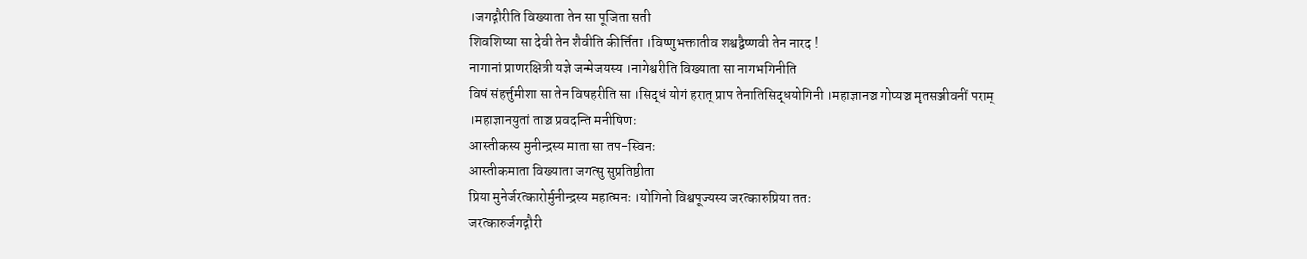।जगद्गौरीति विख्याता तेन सा पूजिता सती
शिवशिष्या सा देवी तेन शैवीति कीर्त्तिता ।विष्णुभक्तातीव शश्वद्वैष्णवी तेन नारद !
नागानां प्राणरक्षित्री यज्ञे जन्मेजयस्य ।नागेश्वरीति विख्याता सा नागभगिनीति
विषं संहर्त्तुमीशा सा तेन विषहरीति सा ।सिद्धं योगं हरात् प्राप तेनातिसिद्धयोगिनी ।महाज्ञानञ्च गोप्यञ्च मृतसञ्जीवनीं पराम् ।महाज्ञानयुतां ताञ्च प्रवदन्ति मनीषिणः
आस्तीकस्य मुनीन्द्रस्य माता सा तप-स्विनः
आस्तीकमाता विख्याता जगत्सु सुप्रतिष्ठीता
प्रिया मुनेर्जरत्कारोर्मुनीन्द्रस्य महात्मनः ।योगिनो विश्वपूज्यस्य जरत्कारुप्रिया ततः
जरत्कारुर्जगद्गौरी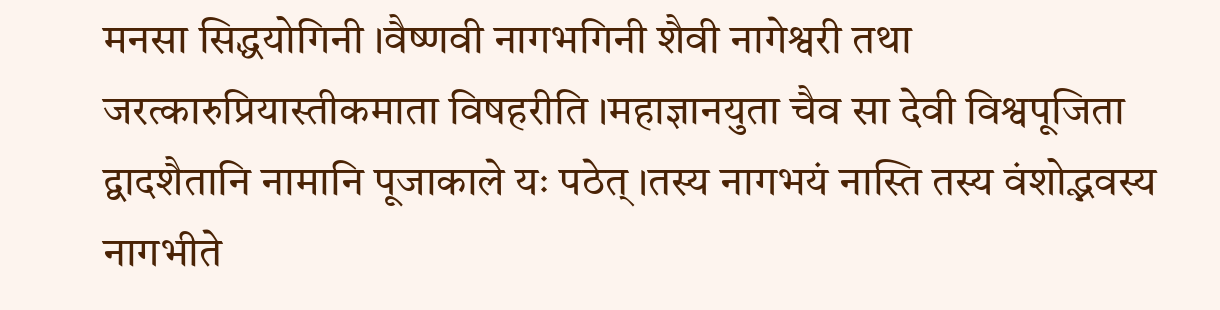मनसा सिद्धयोगिनी ।वैष्णवी नागभगिनी शैवी नागेश्वरी तथा
जरत्कारुप्रियास्तीकमाता विषहरीति ।महाज्ञानयुता चैव सा देवी विश्वपूजिता
द्वादशैतानि नामानि पूजाकाले यः पठेत् ।तस्य नागभयं नास्ति तस्य वंशोद्भवस्य
नागभीते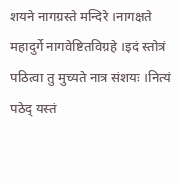शयने नागग्रस्ते मन्दिरे ।नागक्षते महादुर्गे नागवेष्टितविग्रहे ।इदं स्तोत्रं पठित्वा तु मुच्यते नात्र संशयः ।नित्यं पठेद् यस्तं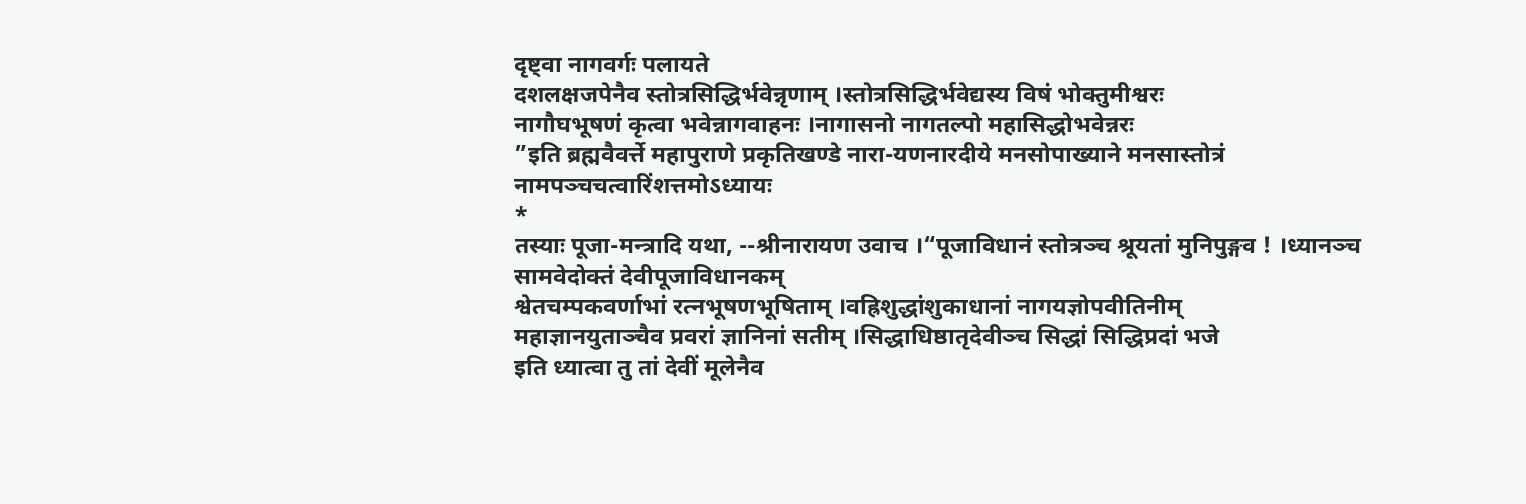दृष्ट्वा नागवर्गः पलायते
दशलक्षजपेनैव स्तोत्रसिद्धिर्भवेन्नृणाम् ।स्तोत्रसिद्धिर्भवेद्यस्य विषं भोक्तुमीश्वरः
नागौघभूषणं कृत्वा भवेन्नागवाहनः ।नागासनो नागतल्पो महासिद्धोभवेन्नरः
”इति ब्रह्मवैवर्त्ते महापुराणे प्रकृतिखण्डे नारा-यणनारदीये मनसोपाख्याने मनसास्तोत्रं नामपञ्चचत्वारिंशत्तमोऽध्यायः
*
तस्याः पूजा-मन्त्रादि यथा, --श्रीनारायण उवाच ।“पूजाविधानं स्तोत्रञ्च श्रूयतां मुनिपुङ्गव ! ।ध्यानञ्च सामवेदोक्तं देवीपूजाविधानकम्
श्वेतचम्पकवर्णाभां रत्नभूषणभूषिताम् ।वह्रिशुद्धांशुकाधानां नागयज्ञोपवीतिनीम्
महाज्ञानयुताञ्चैव प्रवरां ज्ञानिनां सतीम् ।सिद्धाधिष्ठातृदेवीञ्च सिद्धां सिद्धिप्रदां भजे
इति ध्यात्वा तु तां देवीं मूलेनैव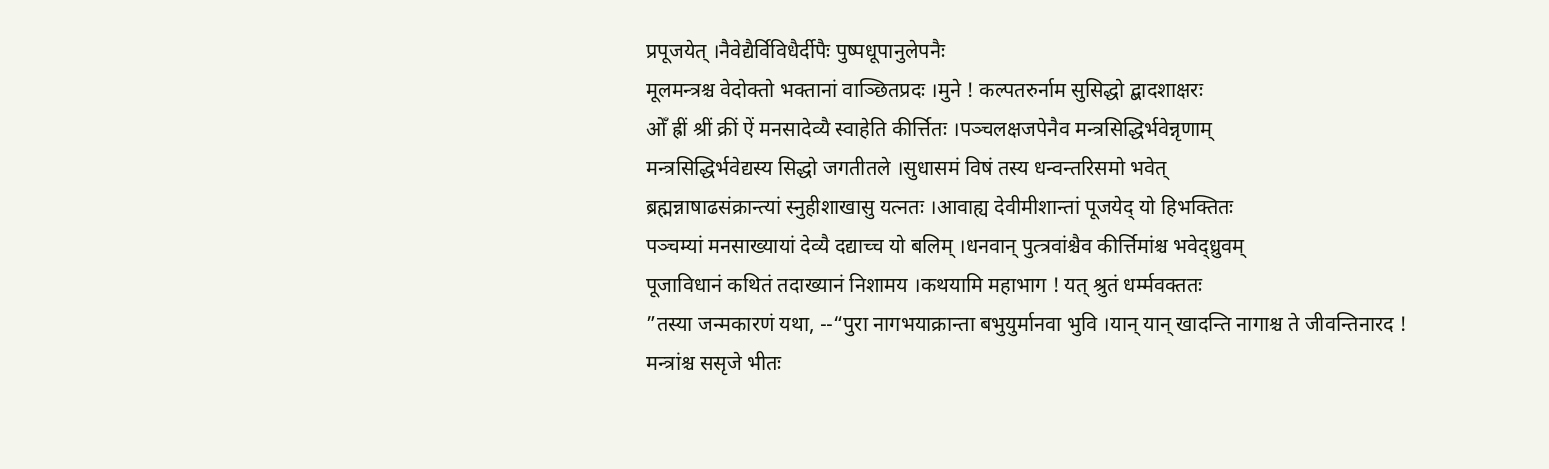प्रपूजयेत् ।नैवेद्यैर्विविधैर्दीपैः पुष्पधूपानुलेपनैः
मूलमन्त्रश्च वेदोक्तो भक्तानां वाञ्छितप्रदः ।मुने ! कल्पतरुर्नाम सुसिद्धो द्बादशाक्षरः
ओँ ह्रीं श्रीं क्रीं ऐं मनसादेव्यै स्वाहेति कीर्त्तितः ।पञ्चलक्षजपेनैव मन्त्रसिद्धिर्भवेन्नृणाम्
मन्त्रसिद्धिर्भवेद्यस्य सिद्धो जगतीतले ।सुधासमं विषं तस्य धन्वन्तरिसमो भवेत्
ब्रह्मन्नाषाढसंक्रान्त्यां स्नुहीशाखासु यत्नतः ।आवाह्य देवीमीशान्तां पूजयेद् यो हिभक्तितः
पञ्चम्यां मनसाख्यायां देव्यै दद्याच्च यो बलिम् ।धनवान् पुत्त्रवांश्चैव कीर्त्तिमांश्च भवेद्ध्रुवम्
पूजाविधानं कथितं तदाख्यानं निशामय ।कथयामि महाभाग ! यत् श्रुतं धर्म्मवक्ततः
”तस्या जन्मकारणं यथा, --“पुरा नागभयाक्रान्ता बभुयुर्मानवा भुवि ।यान् यान् खादन्ति नागाश्च ते जीवन्तिनारद !
मन्त्रांश्च ससृजे भीतः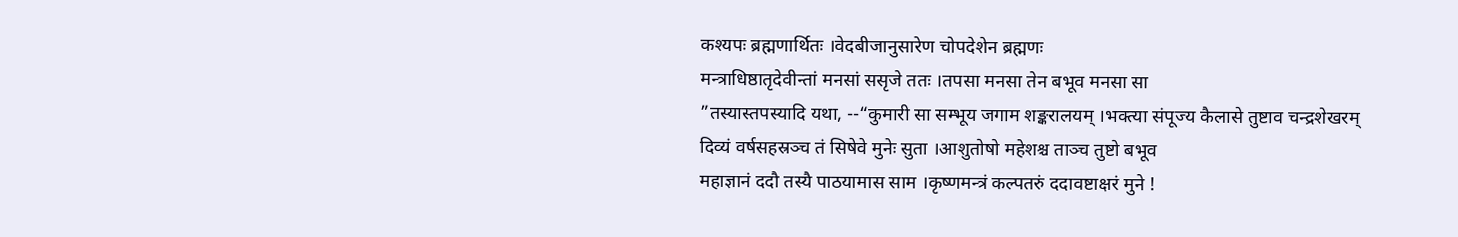कश्यपः ब्रह्मणार्थितः ।वेदबीजानुसारेण चोपदेशेन ब्रह्मणः
मन्त्राधिष्ठातृदेवीन्तां मनसां ससृजे ततः ।तपसा मनसा तेन बभूव मनसा सा
”तस्यास्तपस्यादि यथा, --“कुमारी सा सम्भूय जगाम शङ्करालयम् ।भक्त्या संपूज्य कैलासे तुष्टाव चन्द्रशेखरम्
दिव्यं वर्षसहस्रञ्च तं सिषेवे मुनेः सुता ।आशुतोषो महेशश्च ताञ्च तुष्टो बभूव
महाज्ञानं ददौ तस्यै पाठयामास साम ।कृष्णमन्त्रं कल्पतरुं ददावष्टाक्षरं मुने !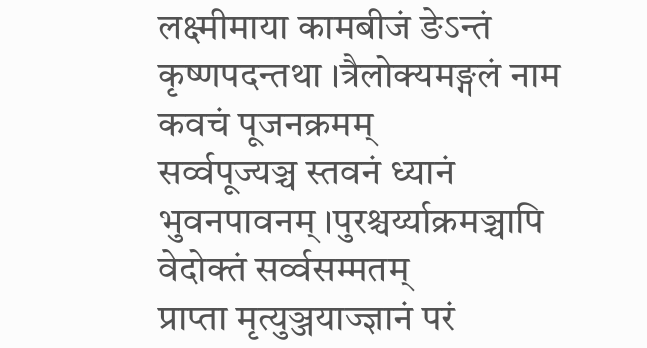लक्ष्मीमाया कामबीजं ङेऽन्तं कृष्णपदन्तथा ।त्रैलोक्यमङ्गलं नाम कवचं पूजनक्रमम्
सर्व्वपूज्यञ्च स्तवनं ध्यानं भुवनपावनम् ।पुरश्चर्य्याक्रमञ्चापि वेदोक्तं सर्व्वसम्मतम्
प्राप्ता मृत्युञ्जयाज्ज्ञानं परं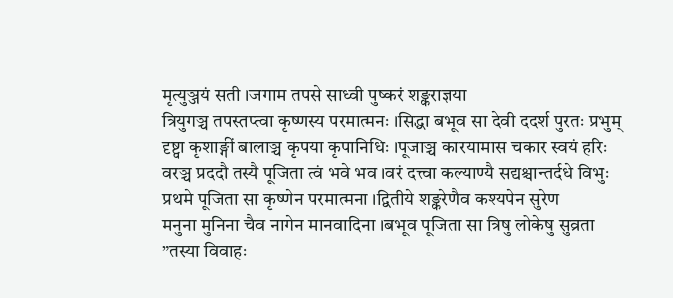मृत्युञ्जयं सती ।जगाम तपसे साध्वी पुष्करं शङ्कराज्ञया
त्रियुगञ्च तपस्तप्त्वा कृष्णस्य परमात्मनः ।सिद्धा बभूव सा देवी ददर्श पुरतः प्रभुम्
दृष्ट्वा कृशाङ्गीं बालाञ्च कृपया कृपानिधिः ।पूजाञ्च कारयामास चकार स्वयं हरिः
वरञ्च प्रददौ तस्यै पूजिता त्वं भवे भव ।वरं दत्त्वा कल्याण्यै सद्यश्चान्तर्दधे विभुः
प्रथमे पूजिता सा कृष्णेन परमात्मना ।द्वितीये शङ्करेणैव कश्यपेन सुरेण
मनुना मुनिना चैव नागेन मानवादिना ।बभूव पूजिता सा त्रिषु लोकेषु सुव्रता
”तस्या विवाहः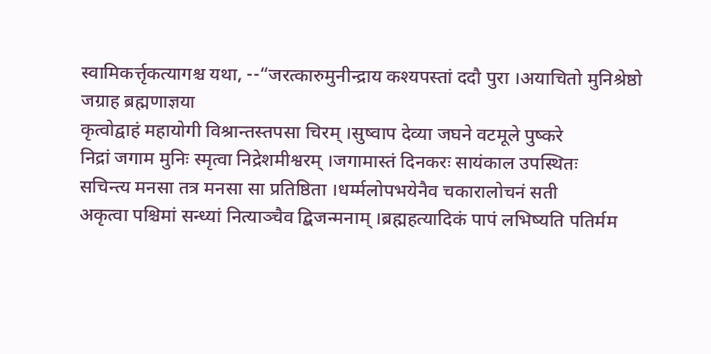स्वामिकर्त्तृकत्यागश्च यथा, --“जरत्कारुमुनीन्द्राय कश्यपस्तां ददौ पुरा ।अयाचितो मुनिश्रेष्ठो जग्राह ब्रह्मणाज्ञया
कृत्वोद्वाहं महायोगी विश्रान्तस्तपसा चिरम् ।सुष्वाप देव्या जघने वटमूले पुष्करे
निद्रां जगाम मुनिः स्मृत्वा निद्रेशमीश्वरम् ।जगामास्तं दिनकरः सायंकाल उपस्थितः
सचिन्त्य मनसा तत्र मनसा सा प्रतिष्ठिता ।धर्म्मलोपभयेनैव चकारालोचनं सती
अकृत्वा पश्चिमां सन्ध्यां नित्याञ्चैव द्बिजन्मनाम् ।ब्रह्महत्यादिकं पापं लभिष्यति पतिर्मम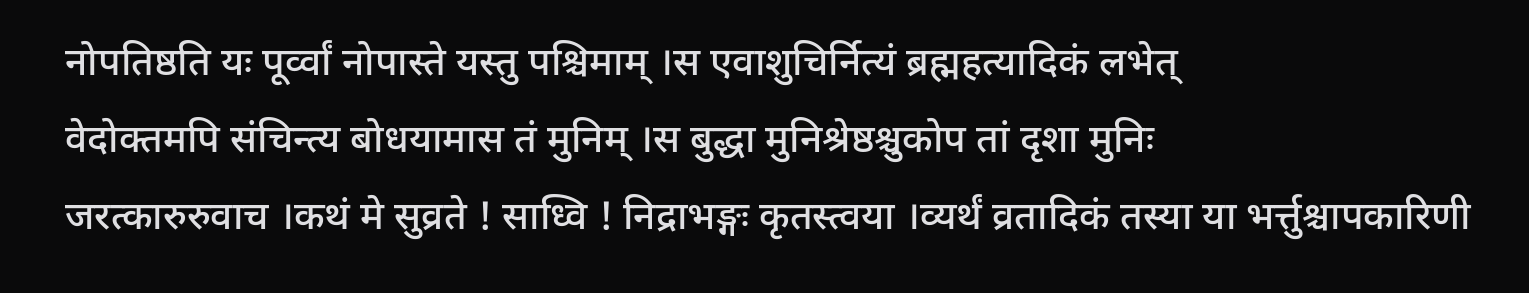नोपतिष्ठति यः पूर्व्वां नोपास्ते यस्तु पश्चिमाम् ।स एवाशुचिर्नित्यं ब्रह्महत्यादिकं लभेत्
वेदोक्तमपि संचिन्त्य बोधयामास तं मुनिम् ।स बुद्धा मुनिश्रेष्ठश्चुकोप तां दृशा मुनिः
जरत्कारुरुवाच ।कथं मे सुव्रते ! साध्वि ! निद्राभङ्गः कृतस्त्वया ।व्यर्थं व्रतादिकं तस्या या भर्त्तुश्चापकारिणी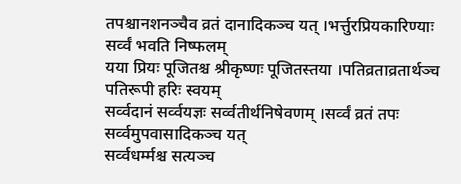तपश्चानशनञ्चैव व्रतं दानादिकञ्च यत् ।भर्त्तुरप्रियकारिण्याः सर्व्वं भवति निष्फलम्
यया प्रियः पूजितश्च श्रीकृष्णः पूजितस्तया ।पतिव्रताव्रतार्थञ्च पतिरूपी हरिः स्वयम्
सर्व्वदानं सर्व्वयज्ञः सर्व्वतीर्थनिषेवणम् ।सर्व्वं व्रतं तपः सर्व्वमुपवासादिकञ्च यत्
सर्व्वधर्म्मश्च सत्यञ्च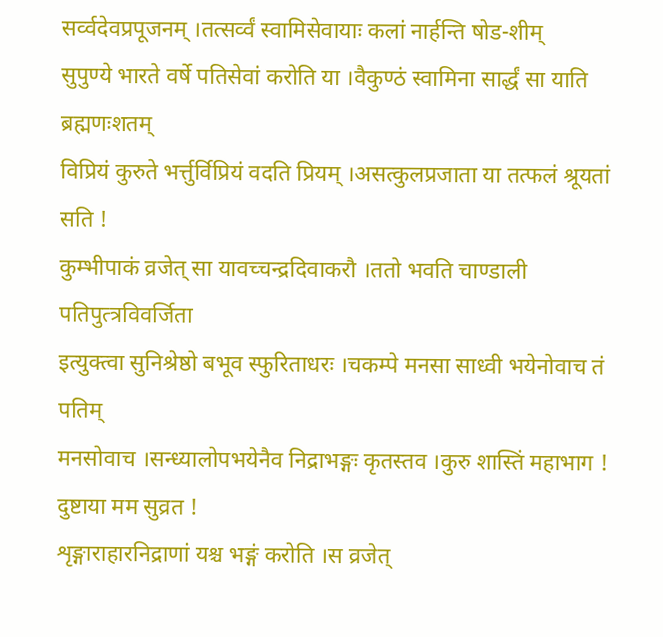सर्व्वदेवप्रपूजनम् ।तत्सर्व्वं स्वामिसेवायाः कलां नार्हन्ति षोड-शीम्
सुपुण्ये भारते वर्षे पतिसेवां करोति या ।वैकुण्ठं स्वामिना सार्द्धं सा याति ब्रह्मणःशतम्
विप्रियं कुरुते भर्त्तुर्विप्रियं वदति प्रियम् ।असत्कुलप्रजाता या तत्फलं श्रूयतां सति !
कुम्भीपाकं व्रजेत् सा यावच्चन्द्रदिवाकरौ ।ततो भवति चाण्डाली पतिपुत्त्रविवर्जिता
इत्युक्त्वा सुनिश्रेष्ठो बभूव स्फुरिताधरः ।चकम्पे मनसा साध्वी भयेनोवाच तं पतिम्
मनसोवाच ।सन्ध्यालोपभयेनैव निद्राभङ्गः कृतस्तव ।कुरु शास्तिं महाभाग ! दुष्टाया मम सुव्रत !
शृङ्गाराहारनिद्राणां यश्च भङ्गं करोति ।स व्रजेत्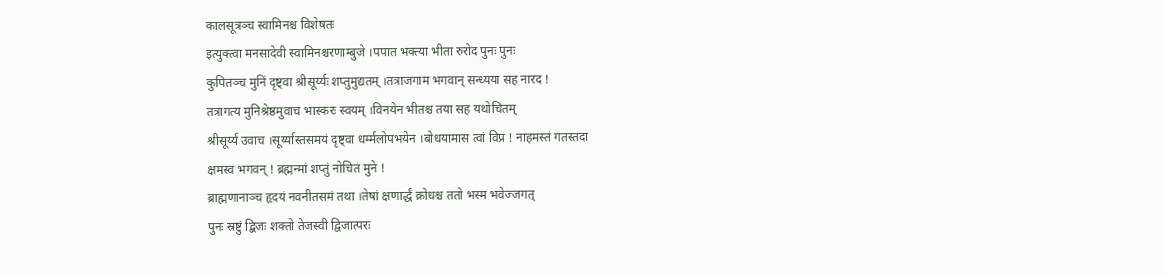कालसूत्रञ्च स्वामिनश्च विशेषतः
इत्युक्त्वा मनसादेवी स्वामिनश्चरणाम्बुजे ।पपात भक्त्या भीता रुरोद पुनः पुनः
कुपितञ्च मुनिं दृष्ट्वा श्रीसूर्य्यः शप्तुमुद्यतम् ।तत्राजगाम भगवान् सन्ध्यया सह नारद !
तत्रागत्य मुनिश्रेष्ठमुवाच भास्करः स्वयम् ।विनयेन भीतश्च तया सह यथोचितम्
श्रीसूर्य्य उवाच ।सूर्य्यास्तसमयं दृष्ट्वा धर्म्मलोपभयेन ।बोधयामास त्वां विप्र ! नाहमस्तं गतस्तदा
क्षमस्व भगवन् ! ब्रह्मन्मां शप्तुं नोचितं मुने !
ब्राह्मणानाञ्च हृदयं नवनीतसमं तथा ।तेषां क्षणार्द्धं क्रोधश्च ततो भस्म भवेज्जगत्
पुनः स्रष्टुं द्बिजः शक्तो तेजस्वी द्विजात्परः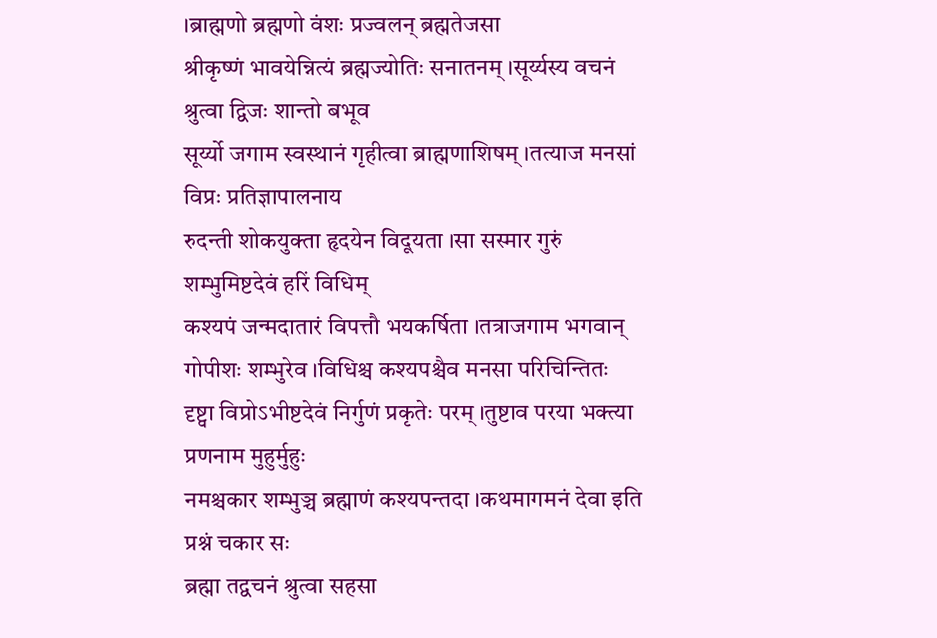।ब्राह्मणो ब्रह्मणो वंशः प्रज्वलन् ब्रह्मतेजसा
श्रीकृष्णं भावयेन्नित्यं ब्रह्मज्योतिः सनातनम् ।सूर्य्यस्य वचनं श्रुत्वा द्विजः शान्तो बभूव
सूर्य्यो जगाम स्वस्थानं गृहीत्वा ब्राह्मणाशिषम् ।तत्याज मनसां विप्रः प्रतिज्ञापालनाय
रुदन्ती शोकयुक्ता हृदयेन विदूयता ।सा सस्मार गुरुं शम्भुमिष्टदेवं हरिं विधिम्
कश्यपं जन्मदातारं विपत्तौ भयकर्षिता ।तत्राजगाम भगवान् गोपीशः शम्भुरेव ।विधिश्च कश्यपश्चैव मनसा परिचिन्तितः
दृष्ट्वा विप्रोऽभीष्टदेवं निर्गुणं प्रकृतेः परम् ।तुष्टाव परया भक्त्या प्रणनाम मुहुर्मुहुः
नमश्चकार शम्भुञ्च ब्रह्माणं कश्यपन्तदा ।कथमागमनं देवा इति प्रश्नं चकार सः
ब्रह्मा तद्वचनं श्रुत्वा सहसा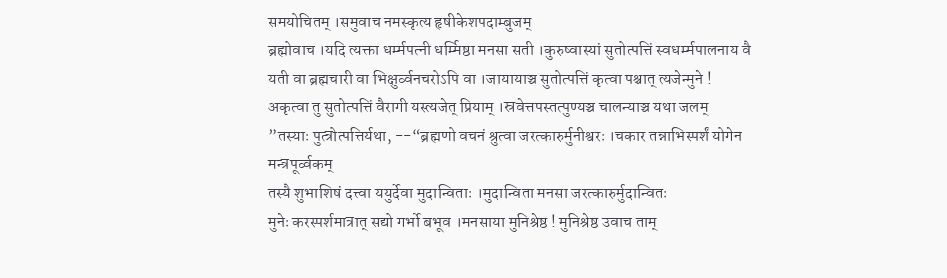समयोचितम् ।समुवाच नमस्कृत्य हृषीकेशपदाम्बुजम्
ब्रह्मोवाच ।यदि त्यक्ता धर्म्मपत्नी धर्म्मिष्ठा मनसा सती ।कुरुष्वास्यां सुतोत्पत्तिं स्वधर्म्मपालनाय वै
यती वा ब्रह्मचारी वा भिक्षुर्व्वनचरोऽपि वा ।जायायाञ्च सुतोत्पत्तिं कृत्वा पश्चात् त्यजेन्मुने !
अकृत्वा तु सुतोत्पत्तिं वैरागी यस्त्यजेत् प्रियाम् ।स्रवेत्तपस्तत्पुण्यञ्च चालन्याञ्च यथा जलम्
”तस्याः पुत्त्रोत्पत्तिर्यथा, --“ब्रह्मणो वचनं श्रुत्वा जरत्कारुर्मुनीश्वरः ।चकार तन्नाभिस्पर्शं योगेन मन्त्रपूर्व्वकम्
तस्यै शुभाशिषं दत्त्वा ययुर्देवा मुदान्विताः ।मुदान्विता मनसा जरत्कारुर्मुदान्वितः
मुनेः करस्पर्शमात्रात् सद्यो गर्भो बभूव ।मनसाया मुनिश्रेष्ठ ! मुनिश्रेष्ठ उवाच ताम्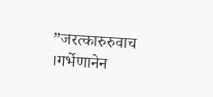”जरत्कारुरुवाच ।गर्भेणानेन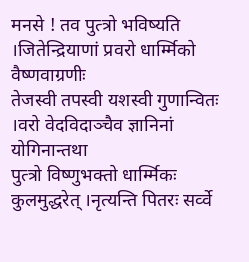मनसे ! तव पुत्त्रो भविष्यति ।जितेन्द्रियाणां प्रवरो धार्म्मिको वैष्णवाग्रणीः
तेजस्वी तपस्वी यशस्वी गुणान्वितः ।वरो वेदविदाञ्चैव ज्ञानिनां योगिनान्तथा
पुत्त्रो विष्णुभक्तो धार्म्मिकः कुलमुद्धरेत् ।नृत्यन्ति पितरः सर्व्वे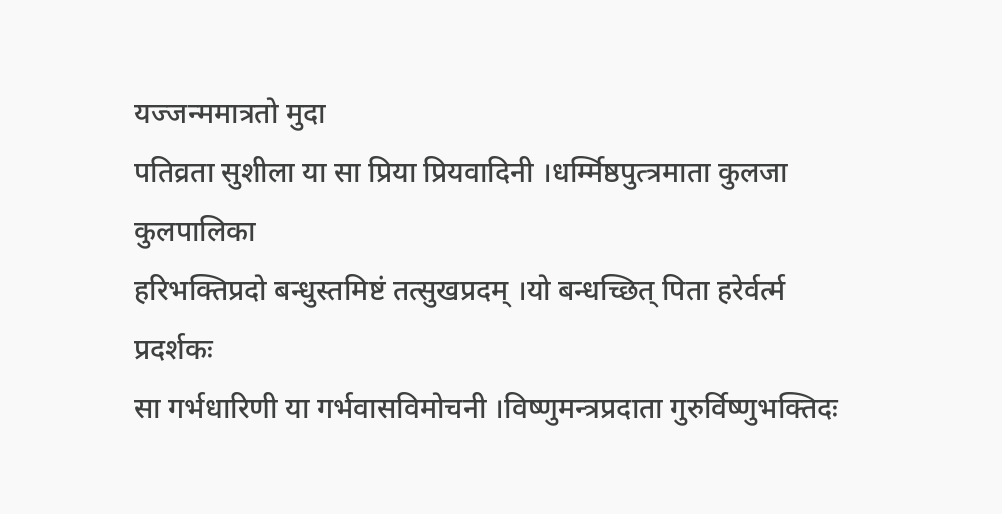यज्जन्ममात्रतो मुदा
पतिव्रता सुशीला या सा प्रिया प्रियवादिनी ।धर्म्मिष्ठपुत्त्रमाता कुलजा कुलपालिका
हरिभक्तिप्रदो बन्धुस्तमिष्टं तत्सुखप्रदम् ।यो बन्धच्छित् पिता हरेर्वर्त्म प्रदर्शकः
सा गर्भधारिणी या गर्भवासविमोचनी ।विष्णुमन्त्रप्रदाता गुरुर्विष्णुभक्तिदः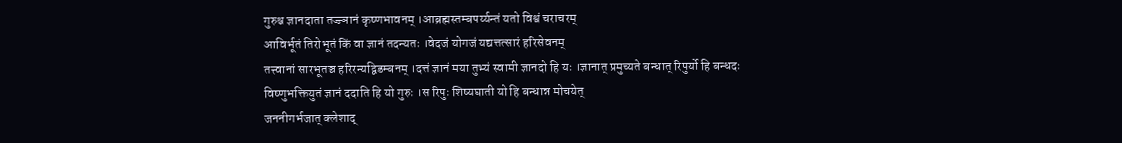गुरुश्च ज्ञानदाता तज्ज्ञानं कृष्णभावनम् ।आब्रह्मस्तम्बपर्य्यन्तं यतो विश्वं चराचरम्
आविर्भूतं तिरोभूतं किं वा ज्ञानं तदन्यतः ।वेदजं योगजं यद्यत्तत्सारं हरिसेवनम्
तत्त्वानां सारभूतञ्च हरिरन्यद्विडम्बनम् ।दत्तं ज्ञानं मया तुभ्यं स्वामी ज्ञानदो हि यः ।ज्ञानात् प्रमुच्यते बन्धात् रिपुर्यो हि बन्धदः
विष्णुभक्तियुतं ज्ञानं ददाति हि यो गुरुः ।स रिपुः शिष्यघाती यो हि बन्धान्न मोचयेत्
जननीगर्भजात् क्लेशाद्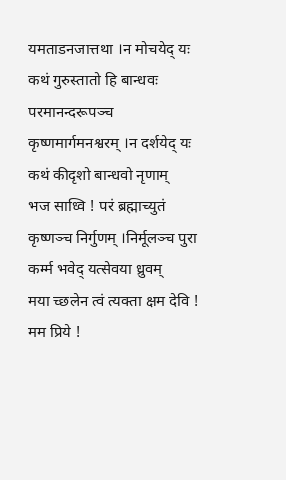यमताडनजात्तथा ।न मोचयेद् यः कथं गुरुस्तातो हि बान्धवः
परमानन्दरूपञ्च कृष्णमार्गमनश्वरम् ।न दर्शयेद् यः कथं कीदृशो बान्धवो नृणाम्
भज साध्वि ! परं ब्रह्माच्युतं कृष्णञ्च निर्गुणम् ।निर्मूलञ्च पुरा कर्म्म भवेद् यत्सेवया ध्रुवम्
मया च्छलेन त्वं त्यक्ता क्षम देवि ! मम प्रिये !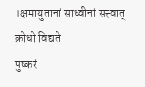।क्षमायुतानां साध्वीनां सत्त्वात् क्रोधो विद्यते
पुष्करं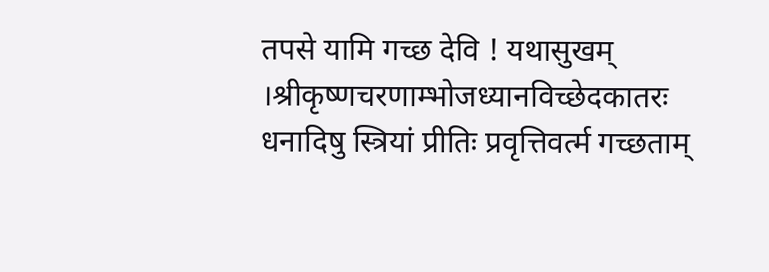तपसे यामि गच्छ देवि ! यथासुखम् ।श्रीकृष्णचरणाम्भोजध्यानविच्छेदकातरः
धनादिषु स्त्रियां प्रीतिः प्रवृत्तिवर्त्म गच्छताम्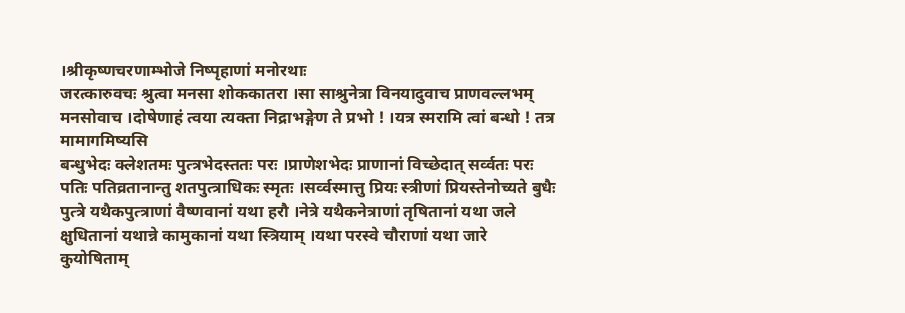।श्रीकृष्णचरणाम्भोजे निष्पृहाणां मनोरथाः
जरत्कारुवचः श्रुत्वा मनसा शोककातरा ।सा साश्रुनेत्रा विनयादुवाच प्राणवल्लभम्
मनसोवाच ।दोषेणाहं त्वया त्यक्ता निद्राभङ्गेण ते प्रभो ! ।यत्र स्मरामि त्वां बन्धो ! तत्र मामागमिष्यसि
बन्धुभेदः क्लेशतमः पुत्त्रभेदस्ततः परः ।प्राणेशभेदः प्राणानां विच्छेदात् सर्व्वतः परः
पतिः पतिव्रतानान्तु शतपुत्त्राधिकः स्मृतः ।सर्व्वस्मात्तु प्रियः स्त्रीणां प्रियस्तेनोच्यते बुधैः
पुत्त्रे यथैकपुत्त्राणां वैष्णवानां यथा हरौ ।नेत्रे यथैकनेत्राणां तृषितानां यथा जले
क्षुधितानां यथान्ने कामुकानां यथा स्त्रियाम् ।यथा परस्वे चौराणां यथा जारे कुयोषिताम्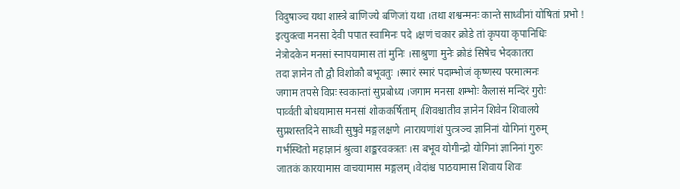विदुषाञ्च यथा शास्त्रे बाणिज्ये बणिजां यथा ।तथा शश्वन्मनः कान्ते साध्वीनां योषितां प्रभो !
इत्युक्त्वा मनसा देवी पपात स्वामिनः पदे ।क्षणं चकार क्रोडे तां कृपया कृपानिधिः
नेत्रोदकेन मनसां स्नापयामास तां मुनिः ।साश्रुणा मुनेः क्रोडं सिषेच भेदकातरा
तदा ज्ञानेन तौ द्वौ विशोकौ बभूवतुः ।स्मारं स्मारं पदाम्भोजं कृष्णस्य परमात्मनः
जगाम तपसे विप्रः स्वकान्तां सुप्रबोध्य ।जगाम मनसा शम्भोः कैलासं मन्दिरं गुरोः
पार्व्वती बोधयामास मनसां शोककर्षिताम् ।शिवश्चातीव ज्ञानेन शिवेन शिवालये
सुप्रशस्तदिने साध्वी सुषुवे मङ्गलक्षणे ।नारायणांशं पुत्त्रञ्च ज्ञानिनां योगिनां गुरुम्
गर्भस्थितो महाज्ञानं श्रुत्वा शङ्करवक्त्रतः ।स बभूव योगीन्द्रो योगिनां ज्ञानिनां गुरुः
जातकं कारयामास वाचयामास मङ्गलम् ।वेदांश्च पाठयामास शिवाय शिवः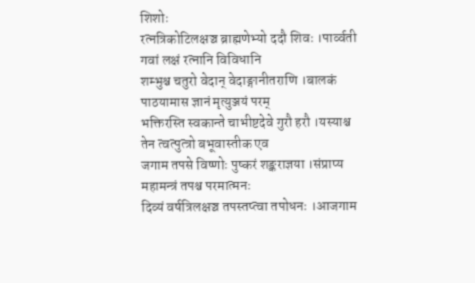शिशोः
रत्नत्रिकोटिलक्षञ्च ब्राह्मणेभ्यो ददौ शिवः ।पार्व्वती गवां लक्षं रत्नानि विविधानि
शम्भुश्च चतुरो वेदान् वेदाङ्गानीतराणि ।बालकं पाठयामास ज्ञानं मृत्युञ्जयं परम्
भक्तिरस्ति स्वकान्ते चाभीष्टदेवे गुरौ हरौ ।यस्याश्च तेन त्वत्पुत्त्रो बभूवास्तीक एव
जगाम तपसे विष्णोः पुष्करं शङ्कराज्ञया ।संप्राप्य महामन्त्रं तपश्च परमात्मनः
दिव्यं वर्षत्रिलक्षञ्च तपस्तप्त्वा तपोधनः ।आजगाम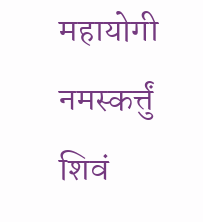महायोगी नमस्कर्त्तुं शिवं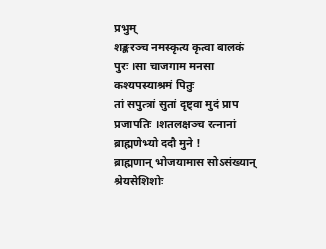प्रभुम्
शङ्करञ्च नमस्कृत्य कृत्वा बालकं पुरः ।सा चाजगाम मनसा कश्यपस्याश्रमं पितुः
तां सपुत्त्रां सुतां दृष्ट्वा मुदं प्राप प्रजापतिः ।शतलक्षञ्च रत्नानां ब्राह्मणेभ्यो ददौ मुने !
ब्राह्मणान् भोजयामास सोऽसंख्यान् श्रेयसेशिशोः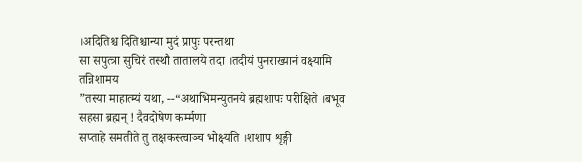।अदितिश्च दितिश्चान्या मुदं प्रापुः परन्तथा
सा सपुत्त्रा सुचिरं तस्थौ तातालये तदा ।तदीयं पुनराख्यानं वक्ष्यामि तन्निशामय
”तस्या माहात्म्यं यथा, --“अथाभिमन्युतनये ब्रह्मशापः परीक्षिते ।बभूव सहसा ब्रह्मन् ! दैवदोषेण कर्म्मणा
सप्ताहे समतीते तु तक्षकस्त्वाञ्च भोक्ष्यति ।शशाप शृङ्गी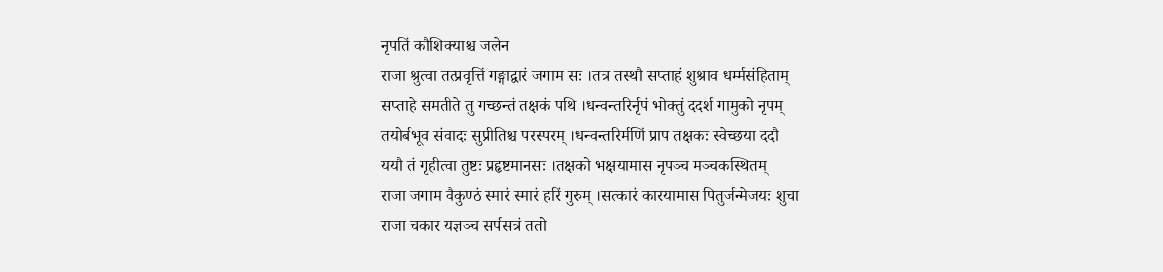नृपतिं कौशिक्याश्च जलेन
राजा श्रुत्वा तत्प्रवृत्तिं गङ्गाद्वारं जगाम सः ।तत्र तस्थौ सप्ताहं शुश्राव धर्म्मसंहिताम्
सप्ताहे समतीते तु गच्छन्तं तक्षकं पथि ।धन्वन्तरिर्नृपं भोक्तुं ददर्श गामुको नृपम्
तयोर्बभूव संवादः सुप्रीतिश्च परस्परम् ।धन्वन्तरिर्मणिं प्राप तक्षकः स्वेच्छया ददौ
ययौ तं गृहीत्वा तुष्टः प्रहृष्टमानसः ।तक्षको भक्षयामास नृपञ्च मञ्चकस्थितम्
राजा जगाम वैकुण्ठं स्मारं स्मारं हरिं गुरुम् ।सत्कारं कारयामास पितुर्जन्मेजयः शुचा
राजा चकार यज्ञञ्च सर्पसत्रं ततो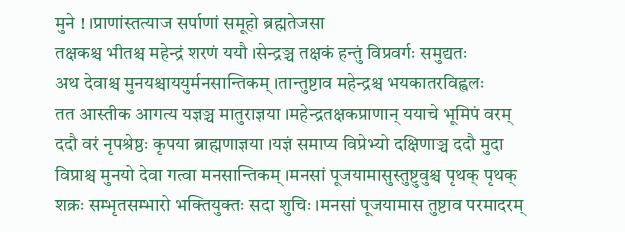मुने ! ।प्राणांस्तत्याज सर्पाणां समूहो ब्रह्मतेजसा
तक्षकश्च भीतश्च महेन्द्रं शरणं ययौ ।सेन्द्रञ्च तक्षकं हन्तुं विप्रवर्गः समुद्यतः
अथ देवाश्च मुनयश्चाययुर्मनसान्तिकम् ।तान्तुष्टाव महेन्द्रश्च भयकातरविह्वलः
तत आस्तीक आगत्य यज्ञञ्च मातुराज्ञया ।महेन्द्रतक्षकप्राणान् ययाचे भूमिपं वरम्
ददौ वरं नृपश्रेष्ठः कृपया ब्राह्मणाज्ञया ।यज्ञं समाप्य विप्रेभ्यो दक्षिणाञ्च ददौ मुदा
विप्राश्च मुनयो देवा गत्वा मनसान्तिकम् ।मनसां पूजयामासुस्तुष्टुवुश्च पृथक् पृथक्
शक्रः सम्भृतसम्भारो भक्तियुक्तः सदा शुचिः ।मनसां पूजयामास तुष्टाव परमादरम्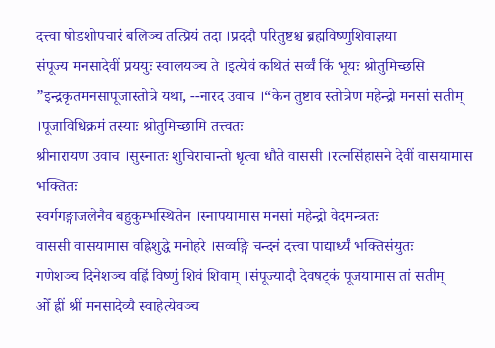दत्त्वा षोडशोपचारं बलिञ्च तत्प्रियं तदा ।प्रददौ परितुष्टश्च ब्रह्मविष्णुशिवाज्ञया
संपूज्य मनसादेवीं प्रययुः स्वालयञ्च ते ।इत्येवं कथितं सर्व्वं किं भूयः श्रोतुमिच्छसि
”इन्द्रकृतमनसापूजास्तोत्रे यथा, --नारद उवाच ।“केन तुष्टाव स्तोत्रेण महेन्द्रो मनसां सतीम् ।पूजाविधिक्रमं तस्याः श्रोतुमिच्छामि तत्त्वतः
श्रीनारायण उवाच ।सुस्नातः शुचिराचान्तो धृत्वा धौते वाससी ।रत्नसिंहासने देवीं वासयामास भक्तितः
स्वर्गगङ्गाजलेनैव बहुकुम्भस्थितेन ।स्नापयामास मनसां महेन्द्रो वेदमन्त्रतः
वाससी वासयामास वह्रिशुद्धे मनोहरे ।सर्व्वाङ्गे चन्दनं दत्त्वा पाद्यार्ध्यं भक्तिसंयुतः
गणेशञ्च दिनेशञ्च वह्निं विष्णुं शिवं शिवाम् ।संपूज्यादौ देवषट्कं पूजयामास तां सतीम्
ओँ ह्रीं श्रीं मनसादेव्यै स्वाहेत्येवञ्च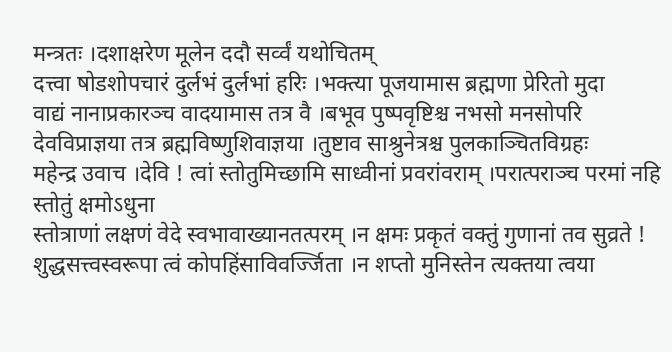मन्त्रतः ।दशाक्षरेण मूलेन ददौ सर्व्वं यथोचितम्
दत्त्वा षोडशोपचारं दुर्लभं दुर्लभां हरिः ।भक्त्या पूजयामास ब्रह्मणा प्रेरितो मुदा
वाद्यं नानाप्रकारञ्च वादयामास तत्र वै ।बभूव पुष्पवृष्टिश्च नभसो मनसोपरि
देवविप्राज्ञया तत्र ब्रह्मविष्णुशिवाज्ञया ।तुष्टाव साश्रुनेत्रश्च पुलकाञ्चितविग्रहः
महेन्द्र उवाच ।देवि ! त्वां स्तोतुमिच्छामि साध्वीनां प्रवरांवराम् ।परात्पराञ्च परमां नहि स्तोतुं क्षमोऽधुना
स्तोत्राणां लक्षणं वेदे स्वभावाख्यानतत्परम् ।न क्षमः प्रकृतं वक्तुं गुणानां तव सुव्रते !
शुद्धसत्त्वस्वरूपा त्वं कोपहिंसाविवर्ज्जिता ।न शप्तो मुनिस्तेन त्यक्तया त्वया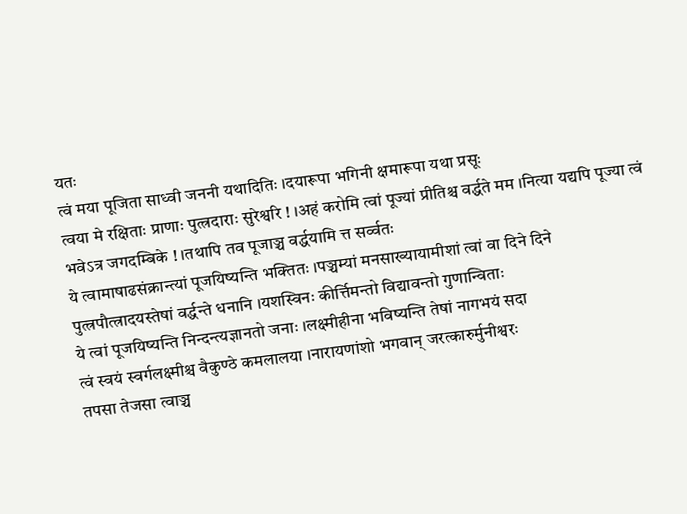यतः
त्वं मया पूजिता साध्वी जननी यथादितिः ।दयारूपा भगिनी क्षमारूपा यथा प्रसूः
त्वया मे रक्षिताः प्राणाः पुत्त्रदाराः सुरेश्वरि ! ।अहं करोमि त्वां पूज्यां प्रीतिश्च वर्द्धते मम ।नित्या यद्यपि पूज्या त्वं भवेऽत्र जगदम्बिके ! ।तथापि तव पूजाञ्च वर्द्धयामि त्त सर्व्वतः
ये त्वामाषाढसंक्रान्त्यां पूजयिष्यन्ति भक्तितः ।पञ्चम्यां मनसाख्यायामीशां त्वां वा दिने दिने
पुत्त्रपौत्त्रादयस्तेषां वर्द्धन्ते धनानि ।यशस्विनः कीर्त्तिमन्तो विद्यावन्तो गुणान्विताः
ये त्वां पूजयिष्यन्ति निन्दन्त्यज्ञानतो जनाः ।लक्ष्मीहीना भविष्यन्ति तेषां नागभयं सदा
त्वं स्वयं स्वर्गलक्ष्मीश्च वैकुण्ठे कमलालया ।नारायणांशो भगवान् जरत्कारुर्मुनीश्वरः
तपसा तेजसा त्वाञ्च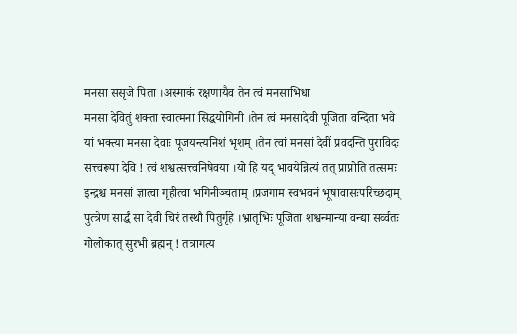मनसा ससृजे पिता ।अस्माकं रक्षणायैव तेन त्वं मनसाभिधा
मनसा देवितुं शक्ता स्वात्मना सिद्धयोगिनी ।तेन त्वं मनसादेवी पूजिता वन्दिता भवे
यां भक्त्या मनसा देवाः पूजयन्त्यनिशं भृशम् ।तेन त्वां मनसां देवीं प्रवदन्ति पुराविदः
सत्त्वरूपा देवि ! त्वं शश्वत्सत्त्वनिषेवया ।यो हि यद् भावयेन्नित्यं तत् प्राप्नोति तत्समः
इन्द्रश्च मनसां ज्ञात्वा गृहीत्वा भगिनीञ्चताम् ।प्रजगाम स्वभवनं भूषावासःपरिच्छदाम्
पुत्त्रेण सार्द्धं सा देवी चिरं तस्थौ पितुर्गृहे ।भ्रातृभिः पूजिता शश्वन्मान्या वन्द्या सर्व्वतः
गोलोकात् सुरभी ब्रह्मन् ! तत्रागत्य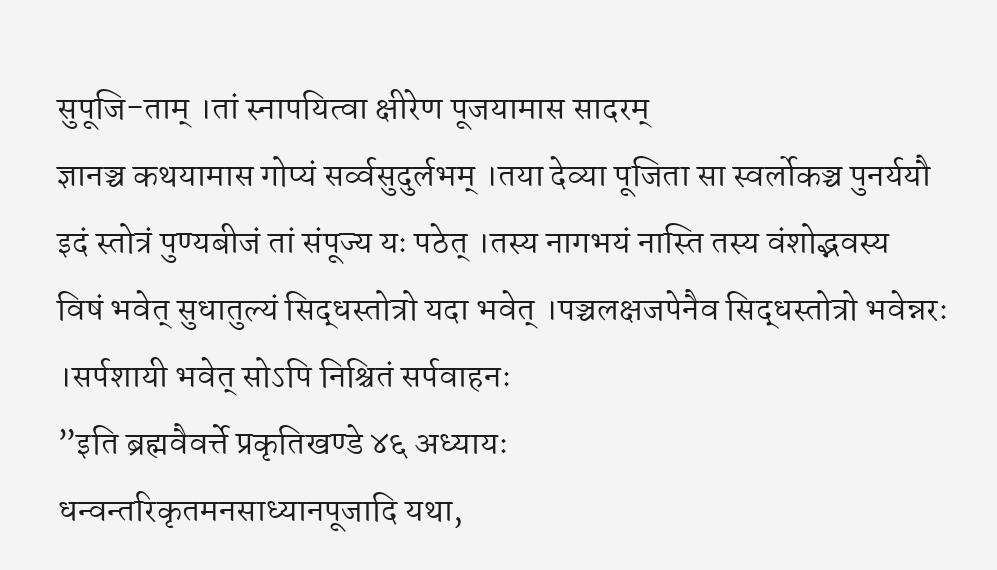सुपूजि-ताम् ।तां स्नापयित्वा क्षीरेण पूजयामास सादरम्
ज्ञानञ्च कथयामास गोप्यं सर्व्वसुदुर्लभम् ।तया देव्या पूजिता सा स्वर्लोकञ्च पुनर्ययौ
इदं स्तोत्रं पुण्यबीजं तां संपूज्य यः पठेत् ।तस्य नागभयं नास्ति तस्य वंशोद्भवस्य
विषं भवेत् सुधातुल्यं सिद्धस्तोत्रो यदा भवेत् ।पञ्चलक्षजपेनैव सिद्धस्तोत्रो भवेन्नरः ।सर्पशायी भवेत् सोऽपि निश्चितं सर्पवाहनः
”इति ब्रह्मवैवर्त्ते प्रकृतिखण्डे ४६ अध्यायः
धन्वन्तरिकृतमनसाध्यानपूजादि यथा,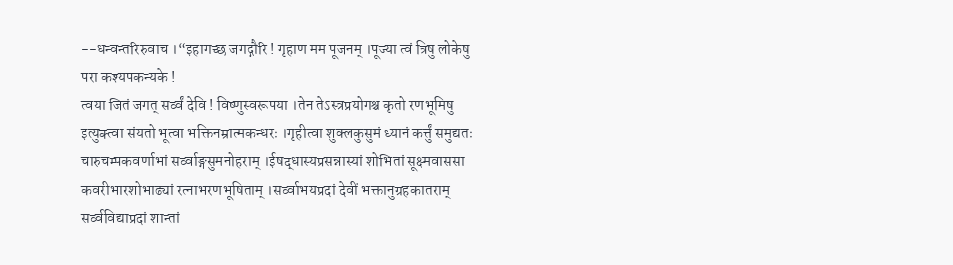--धन्वन्तरिरुवाच ।“इहागच्छ जगद्गौरि ! गृहाण मम पूजनम् ।पूज्या त्वं त्रिषु लोकेषु परा कश्यपकन्यके !
त्वया जितं जगत् सर्व्वं देवि ! विष्णुस्वरूपया ।तेन तेऽस्त्रप्रयोगश्च कृतो रणभूमिषु
इत्युक्त्वा संयतो भूत्वा भक्तिनम्रात्मकन्धरः ।गृहीत्वा शुक्लकुसुमं ध्यानं कर्त्तुं समुद्यतः
चारुचम्पकवर्णाभां सर्व्वाङ्गसुमनोहराम् ।ईषद्धास्यप्रसन्नास्यां शोभितां सूक्ष्मवाससा
कवरीभारशोभाढ्यां रत्नाभरणभूषिताम् ।सर्व्वाभयप्रदां देवीं भक्तानुग्रहकातराम्
सर्व्वविद्याप्रदां शान्तां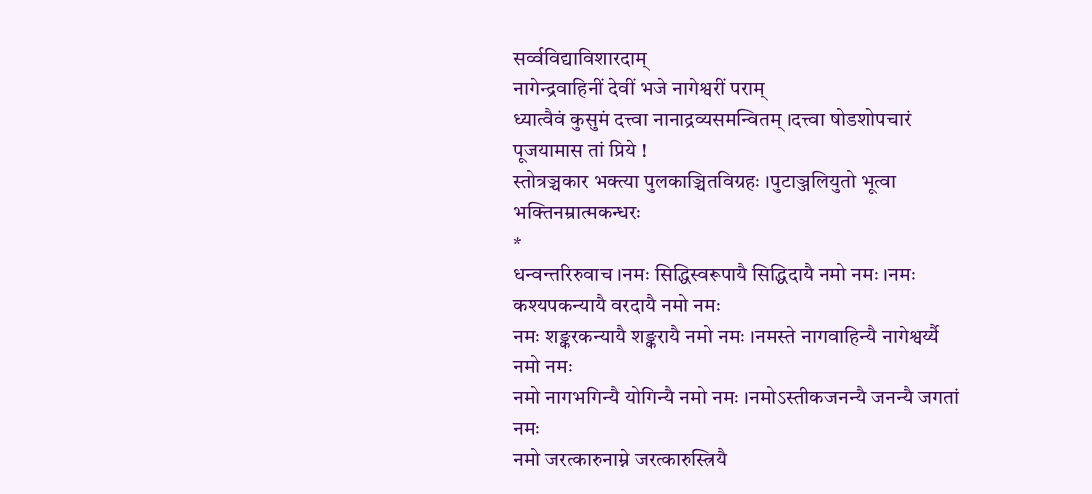सर्व्वविद्याविशारदाम्
नागेन्द्रवाहिनीं देवीं भजे नागेश्वरीं पराम्
ध्यात्वैवं कुसुमं दत्त्वा नानाद्रव्यसमन्वितम् ।दत्त्वा षोडशोपचारं पूजयामास तां प्रिये !
स्तोत्रञ्चकार भक्त्या पुलकाञ्चितविग्रहः ।पुटाञ्जलियुतो भूत्वा भक्तिनम्रात्मकन्धरः
*
धन्वन्तरिरुवाच ।नमः सिद्धिस्वरूपायै सिद्धिदायै नमो नमः ।नमः कश्यपकन्यायै वरदायै नमो नमः
नमः शङ्करकन्यायै शङ्करायै नमो नमः ।नमस्ते नागवाहिन्यै नागेश्वर्य्यै नमो नमः
नमो नागभगिन्यै योगिन्यै नमो नमः ।नमोऽस्तीकजनन्यै जनन्यै जगतां नमः
नमो जरत्कारुनाम्ने जरत्कारुस्त्रियै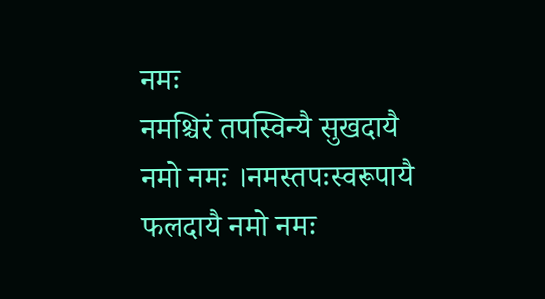नमः
नमश्चिरं तपस्विन्यै सुखदायै नमो नमः ।नमस्तपःस्वरूपायै फलदायै नमो नमः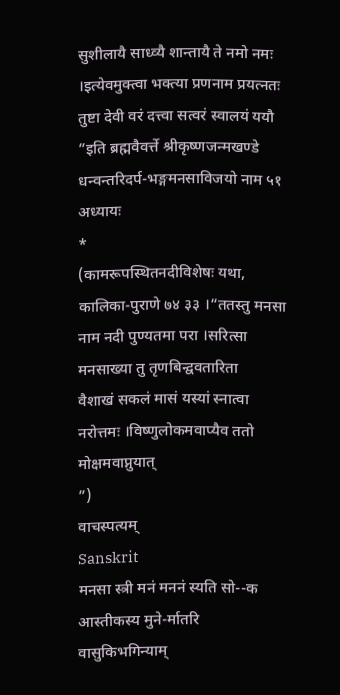सुशीलायै साध्व्यै शान्तायै ते नमो नमः ।इत्येवमुक्त्वा भक्त्या प्रणनाम प्रयत्नतः
तुष्टा देवी वरं दत्त्वा सत्वरं स्वालयं ययौ
”इति ब्रह्मवैवर्त्ते श्रीकृष्णजन्मखण्डे धन्वन्तरिदर्प-भङ्गमनसाविजयो नाम ५१ अध्यायः
*
(कामरूपस्थितनदीविशेषः यथा, कालिका-पुराणे ७४ ३३ ।“ततस्तु मनसा नाम नदी पुण्यतमा परा ।सरित्सा मनसाख्या तु तृणबिन्द्ववतारिता
वैशाखं सकलं मासं यस्यां स्नात्वा नरोत्तमः ।विष्णुलोकमवाप्यैव ततो मोक्षमवाप्नुयात्
”)
वाचस्पत्यम्
Sanskrit
मनसा स्त्री मनं मननं स्यति सो--क आस्तीकस्य मुने-र्मातरि वासुकिभगिन्याम्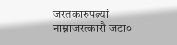जरतकारुपत्न्यां नाम्नाजरत्कारौ जटा०